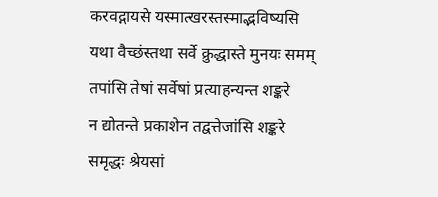करवद्गायसे यस्मात्खरस्तस्माद्भविष्यसि
यथा वैच्छंस्तथा सर्वे क्रुद्धास्ते मुनयः समम्
तपांसि तेषां सर्वेषां प्रत्याहन्यन्त शङ्करे
न द्योतन्ते प्रकाशेन तद्वत्तेजांसि शङ्करे
समृद्धः श्रेयसां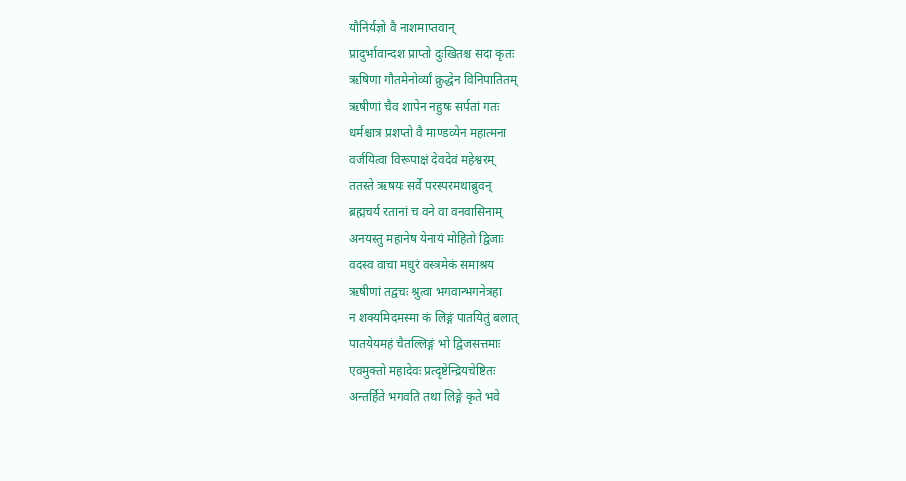यौनिर्यज्ञो वै नाशमाप्तवान्
प्रादुर्भावान्दश प्राप्तो दुःखितश्च सदा कृतः
ऋषिणा गौतमेनोर्व्यां क्रुद्धेन विनिपातितम्
ऋषीणां चैव शापेन नहुषः सर्पतां गतः
धर्मश्चात्र प्रशप्तो वै माण्डव्येन महात्मना
वर्जयित्वा विरूपाक्षं देवदेवं महेश्वरम्
ततस्ते ऋषयः सर्वे परस्परमथाब्रुवन्
ब्रह्मचर्य रतानां च वने वा वनवासिनाम्
अनयस्तु महानेष येनायं मोहितो द्विजाः
वदस्व वाचा मधुरं वस्त्रमेकं समाश्रय
ऋषीणां तद्वचः श्रुत्वा भगवान्भगनेत्रहा
न शक्यमिदमस्मा कं लिङ्गं पातयितुं बलात्
पातयेयमहं चैतल्लिङ्गं भो द्विजसत्तमाः
एवमुक्तो महादेवः प्रत्दृष्टेन्द्रियचेष्टितः
अन्तर्हिते भगवति तथा लिङ्गे कृते भवे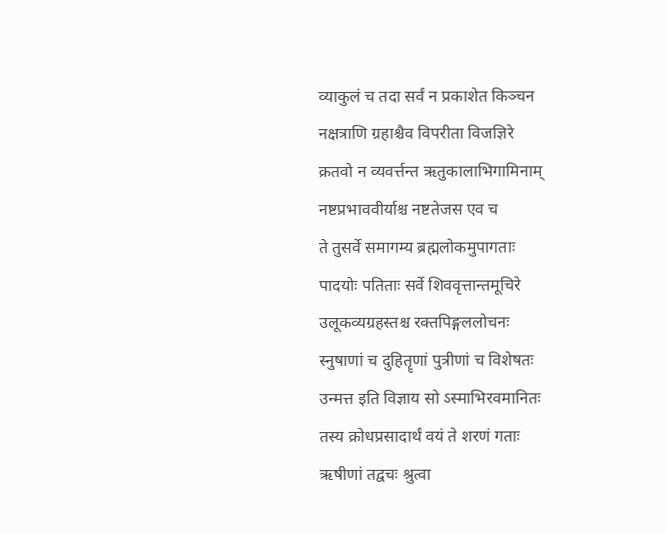व्याकुलं च तदा सर्वं न प्रकाशेत किञ्चन
नक्षत्राणि ग्रहाश्चैव विपरीता विजज्ञिरे
क्रतवो न व्यवर्त्तन्त ऋतुकालाभिगामिनाम्
नष्टप्रभाववीर्याश्च नष्टतेजस एव च
ते तुसर्वे समागम्य ब्रह्मलोकमुपागताः
पादयोः पतिताः सर्वे शिववृत्तान्तमूचिरे
उलूकव्यग्रहस्तश्च रक्तपिङ्गललोचनः
स्नुषाणां च दुहितॄणां पुत्रीणां च विशेषतः
उन्मत्त इति विज्ञाय सो ऽस्माभिरवमानितः
तस्य क्रोधप्रसादार्थं वयं ते शरणं गताः
ऋषीणां तद्वचः श्रुत्वा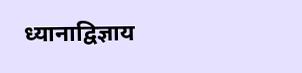ध्यानाद्विज्ञाय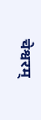चेश्वरम्